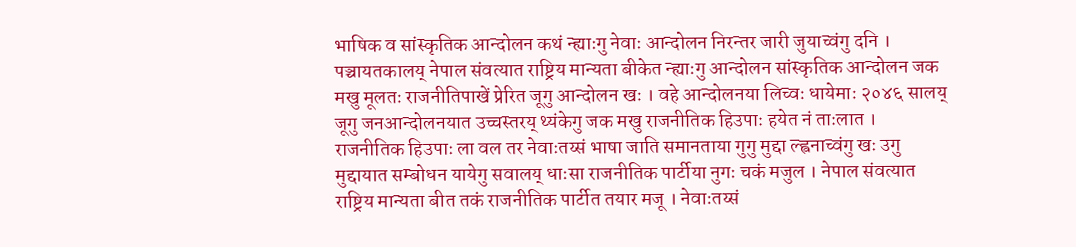भाषिक व सांस्कृतिक आन्दोलन कथं न्ह्याःगु नेवाः आन्दोलन निरन्तर जारी जुयाच्वंगु दनि । पञ्चायतकालय् नेपाल संवत्यात राष्ट्रिय मान्यता बीकेत न्ह्याःगु आन्दोलन सांस्कृतिक आन्दोलन जक मखु मूलतः राजनीतिपाखें प्रेरित जूगु आन्दोलन खः । वहे आन्दोलनया लिच्वः धायेमाः २०४६ सालय् जूगु जनआन्दोलनयात उच्चस्तरय् थ्यंकेगु जक मखु राजनीतिक हिउपाः हयेत नं ताःलात ।
राजनीतिक हिउपाः ला वल तर नेवाःतय्सं भाषा जाति समानताया गुगु मुद्दा ल्ह्वनाच्वंगु खः उगु मुद्दायात सम्बोधन यायेगु सवालय् धाःसा राजनीतिक पार्टीया नुगः चकं मजुल । नेपाल संवत्यात राष्ट्रिय मान्यता बीत तकं राजनीतिक पार्टीत तयार मजू । नेवाःतय्सं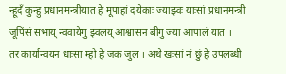न्हूदँ कुन्हु प्रधानमन्त्रीयात हे मूपाहां दयेकाः ज्याझ्वः याःसां प्रधानमन्त्री जूपिंसं सभाय् न्ववायेगु झ्वलय् आश्वासन बीगु ज्या आपालं यात ।
तर कार्यान्वयन धाःसा म्हो हे जक जुल । अथे खःसां नं छुं हे उपलब्धी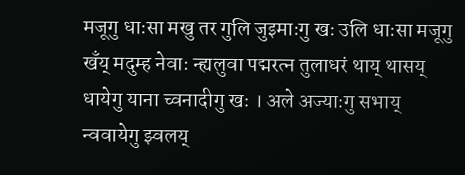मजूगु धाःसा मखु तर गुलि जुइमाःगु खः उलि धाःसा मजूगु खँय् मदुम्ह नेवाः न्ह्यलुवा पद्मरत्न तुलाधरं थाय् थासय् धायेगु याना च्वनादीगु खः । अले अज्याःगु सभाय् न्ववायेगु झ्वलय्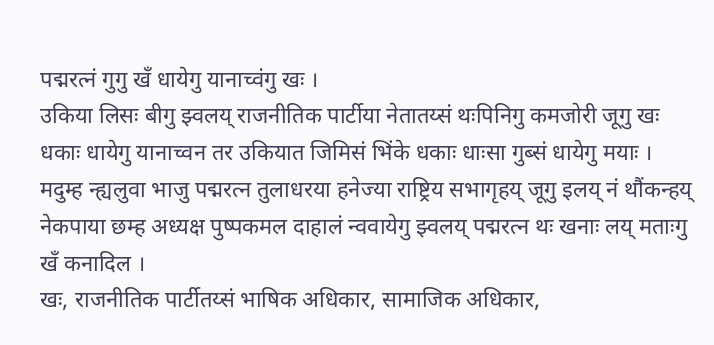पद्मरत्नं गुगु खँ धायेगु यानाच्वंगु खः ।
उकिया लिसः बीगु झ्वलय् राजनीतिक पार्टीया नेतातय्सं थःपिनिगु कमजोरी जूगु खः धकाः धायेगु यानाच्वन तर उकियात जिमिसं भिंके धकाः धाःसा गुब्सं धायेगु मयाः । मदुम्ह न्ह्यलुवा भाजु पद्मरत्न तुलाधरया हनेज्या राष्ट्रिय सभागृहय् जूगु इलय् नं थौंकन्हय् नेकपाया छम्ह अध्यक्ष पुष्पकमल दाहालं न्ववायेगु झ्वलय् पद्मरत्न थः खनाः लय् मताःगु खँ कनादिल ।
खः, राजनीतिक पार्टीतय्सं भाषिक अधिकार, सामाजिक अधिकार,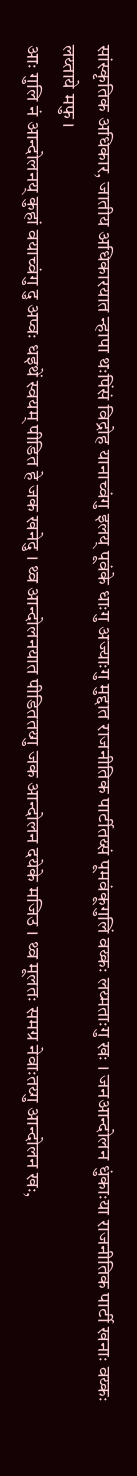सांस्कृतिक अधिकार, जातीय अधिकारयात न्हापा थःपिंसं विद्रोह यानाच्वंगु इलय् पूवंके धाःगु अज्याःगु मुद्दात राजनीतिक पार्टीतय्सं पूमवंकूगुलिं वय्कः लय्मताःगु खः । जनआन्दोलन धुंकाःया राजनीतिक पार्टी खनाः वय्कः लय्ताये मफु ।
आः गुलि नं आन्दोलनय् कुहां वयाच्वंगु दु अप्वः धइथें स्वयम् पीडित हे जक खनेदु । थ्व आन्दोलनयात पीडिततय्गु जक आन्दोलन दयेके मजिउ । थ्व मूलतः समग्र नेवाःतय्गु आन्दोलन खः,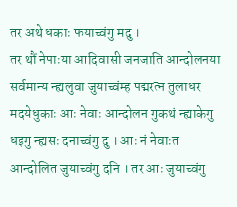तर अथे धकाः फयाच्वंगु मदु ।
तर थौं नेपाःया आदिवासी जनजाति आन्दोलनया सर्वमान्य न्ह्यलुवा जुयाच्वंम्ह पद्मरत्न तुलाधर मदयेधुकाः आः नेवाः आन्दोलन गुकथं न्ह्याकेगु धइगु न्ह्यसः दनाच्वंगु दु । आः नं नेवाःत आन्दोलित जुयाच्वंगु दनि । तर आः जुयाच्वंगु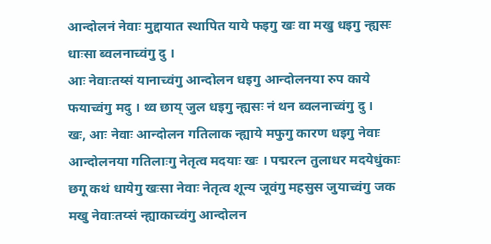आन्दोलनं नेवाः मुद्दायात स्थापित याये फइगु खः वा मखु धइगु न्ह्यसः धाःसा ब्वलनाच्वंगु दु ।
आः नेवाःतय्सं यानाच्वंगु आन्दोलन धइगु आन्दोलनया रुप काये फयाच्वंगु मदु । थ्व छाय् जुल धइगु न्ह्यसः नं थन ब्वलनाच्वंगु दु ।
खः, आः नेवाः आन्दोलन गतिलाक न्ह्याये मफुगु कारण धइगु नेवाः आन्दोलनया गतिलाःगु नेतृत्व मदयाः खः । पद्मरत्न तुलाधर मदयेधुंकाः छगू कथं धायेगु खःसा नेवाः नेतृत्व शून्य जूवंगु महसुस जुयाच्वंगु जक मखु नेवाःतय्सं न्ह्याकाच्वंगु आन्दोलन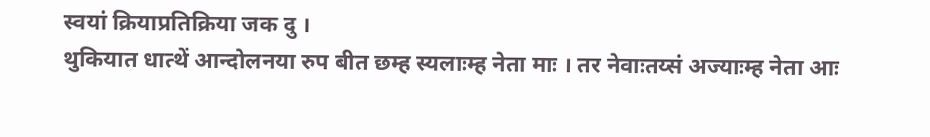स्वयां क्रियाप्रतिक्रिया जक दु ।
थुकियात धात्थें आन्दोलनया रुप बीत छम्ह स्यलाःम्ह नेता माः । तर नेवाःतय्सं अज्याःम्ह नेता आः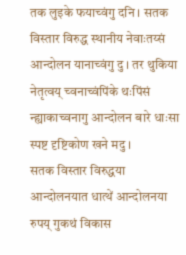तक लुइके फयाच्वंगु दनि । सतक विस्तार विरुद्ध स्थानीय नेवाःतय्सं आन्दोलन यानाच्वंगु दु । तर थुकिया नेतृत्वय् च्वनाच्वंपिंके थःपिंसं न्ह्याकाच्वनागु आन्दोलन बारे धाःसा स्पष्ट दृष्टिकोण खने मदु ।
सतक विस्तार विरुद्धया आन्दोलनयात धात्थें आन्दोलनया रुपय् गुकथं विकास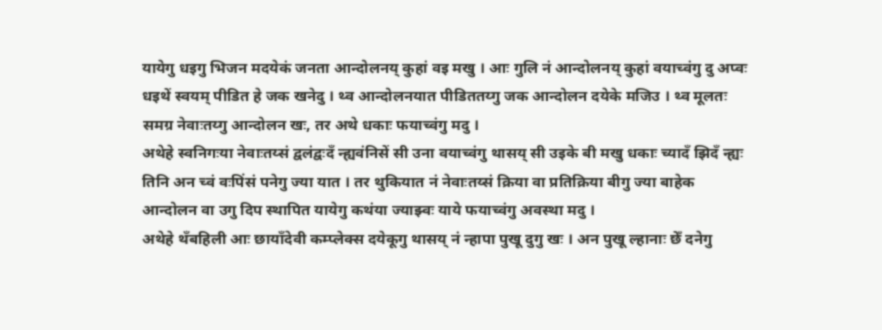यायेगु धइगु भिजन मदयेकं जनता आन्दोलनय् कुहां वइ मखु । आः गुलि नं आन्दोलनय् कुहां वयाच्वंगु दु अप्वः धइथें स्वयम् पीडित हे जक खनेदु । थ्व आन्दोलनयात पीडिततय्गु जक आन्दोलन दयेके मजिउ । थ्व मूलतः समग्र नेवाःतय्गु आन्दोलन खः, तर अथे धकाः फयाच्वंगु मदु ।
अथेहे स्वनिगःया नेवाःतय्सं द्वलंद्वःदँ न्ह्यवंनिसें सी उना वयाच्वंगु थासय् सी उइके बी मखु धकाः च्यादँ झिदँ न्ह्यः तिनि अन च्वं वःपिंसं पनेगु ज्या यात । तर थुकियात नं नेवाःतय्सं क्रिया वा प्रतिक्रिया बीगु ज्या बाहेक आन्दोलन वा उगु दिप स्थापित यायेगु कथंया ज्याझ्वः याये फयाच्वंगु अवस्था मदु ।
अथेहे थँबहिली आः छायाँदेवी कम्प्लेक्स दयेकूगु थासय् नं न्हापा पुखू दुगु खः । अन पुखू ल्हानाः छेँ दनेगु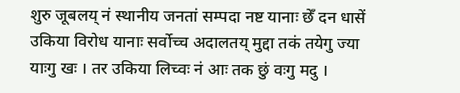शुरु जूबलय् नं स्थानीय जनतां सम्पदा नष्ट यानाः छेँ दन धासें उकिया विरोध यानाः सर्वोच्च अदालतय् मुद्दा तकं तयेगु ज्या याःगु खः । तर उकिया लिच्वः नं आः तक छुं वःगु मदु ।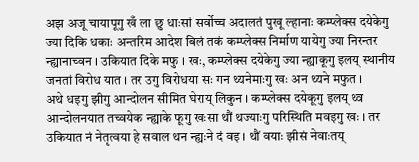अझ अजू चायापूगु खँ ला छु धाःसां सर्वोच्च अदालतं पुखू ल्हानाः कम्प्लेक्स दयेकेगु ज्या दिकि धकाः अन्तरिम आदेश बिलं तकं कम्प्लेक्स निर्माण यायेगु ज्या निरन्तर न्ह्यानाच्वन । उकियात दिके मफु । खः, कम्प्लेक्स दयेकेगु ज्या न्ह्याकूगु इलय् स्थानीय जनतां विरोध यात । तर उगु विरोधया सः गन थ्यनेमाःगु खः अन थ्यने मफुत ।
अथे धइगु झीगु आन्दोलन सीमित घेराय् लिकुन । कम्प्लेक्स दयेकूगु इलय् थ्व आन्दोलनयात तच्वयेक न्ह्याके फूगु खःसा थौं थज्याःगु परिस्थिति मवइगु खः । तर उकियात नं नेतृत्वया हे सवाल थन न्ह्यःने दं वइ । थौं वयाः झीसं नेवाःतय्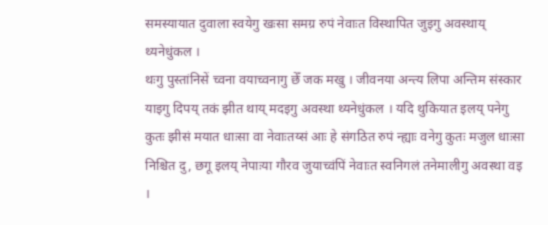समस्यायात दुवाला स्वयेगु खःसा समग्र रुपं नेवाःत विस्थापित जुइगु अवस्थाय् थ्यनेधुंकल ।
थःगु पुस्तांनिसें च्वना वयाच्वनागु छेँ जक मखु । जीवनया अन्त्य लिपा अन्तिम संस्कार याइगु दिपय् तकं झीत थाय् मदइगु अवस्था थ्यनेधुंकल । यदि थुकियात इलय् पनेगु कुतः झीसं मयात धाःसा वा नेवाःतय्सं आः हे संगठित रुपं न्ह्याः वनेगु कुतः मजुल धाःसा निश्चित दु, छगू इलय् नेपाःया गौरव जुयाच्वंपिं नेवाःत स्वनिगलं तनेमालीगु अवस्था वइ ।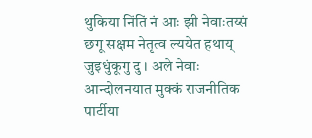थुकिया निंतिं नं आः झी नेवाःतय्सं छगू सक्षम नेतृत्व ल्ययेत हथाय् जुइधुंकूगु दु । अले नेवाः आन्दोलनयात मुक्कं राजनीतिक पार्टीया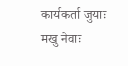कार्यकर्ता जुयाः मखु नेवाः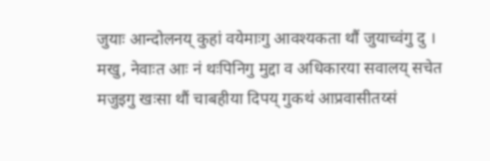जुयाः आन्दोलनय् कुहां वयेमाःगु आवश्यकता थौं जुयाच्वंगु दु ।
मखु, नेवाःत आः नं थःपिनिगु मुद्दा व अधिकारया सवालय् सचेत मजुइगु खःसा थौं चाबहीया दिपय् गुकथं आप्रवासीतय्सं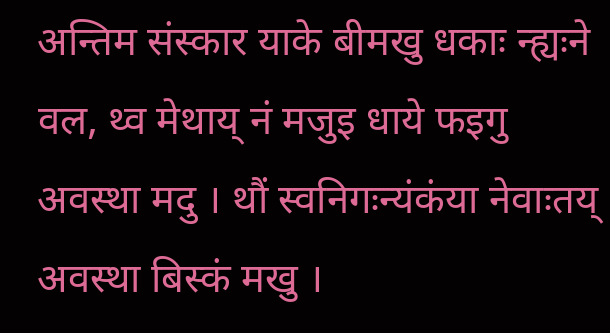अन्तिम संस्कार याके बीमखु धकाः न्ह्यःने वल, थ्व मेथाय् नं मजुइ धाये फइगु अवस्था मदु । थौं स्वनिगःन्यंकंया नेवाःतय् अवस्था बिस्कं मखु ।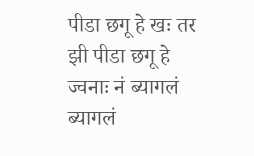पीडा छगू हे खः तर झी पीडा छगू हे ज्वनाः नं ब्यागलं ब्यागलं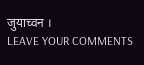जुयाच्वन ।
LEAVE YOUR COMMENTS